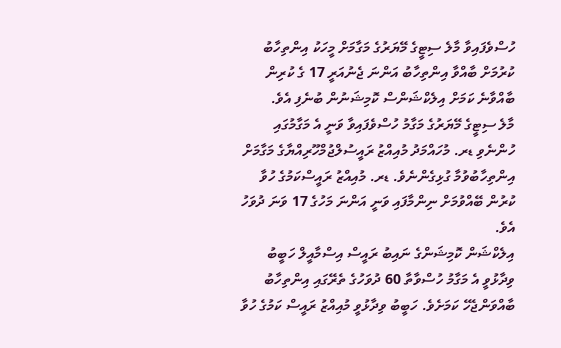ހުސްވެފައިވާ މާލެ ސިޓީގެ މޭޔަރުގެ މަގާމަށް މީހަކު އިންތިހާބު ކުރުމަށް ބާއްވާ އިންތިހާބު އަންނަ ޖެނުއަރީ 17 ގެ ކުރިން ބާއްވާނެ ކަމަށް އިލެކްޝަންސް ކޮމިޝަނުން ބުނެފި އެވެ.
މާލެ ސިޓީގެ މޭޔަރުގެ މަގާމު ހުސްވެފައިވާ ވަނީ އެ މަގާމުގައި ހުންނެވި ޑރ. މުހައްމަދު މުއިއްޒު ރައީސުލްޖުމްހޫރިއްޔާގެ މަގާމަށް އިންތިހާބުވުމާ ގުޅިގެންނެވެ. ޑރ. މުއިއްޒު ރައީސްކަމުގެ ހުވާ ކުރުން ބޭއްވުމަށް ނިންމާފައި ވަނީ އަންނަ މަހުގެ 17 ވަނަ ދުވަހު އެވެ.
އިލެކްޝަން ކޮމިޝަންގެ ނައިބު ރައީސް އިސްމާއީލް ހަބީބު ވިދާޅުވީ އެ މަގާމު ހުސްވާތާ 60 ދުވަހުގެ ތެރޭގައި އިންތިހާބު ބާއްވަންޖެހޭ ކަމަށެވެ. ހަބީބު ވިދާޅުވީ މުއިއްޒު ރައީސް ކަމުގެ ހުވާ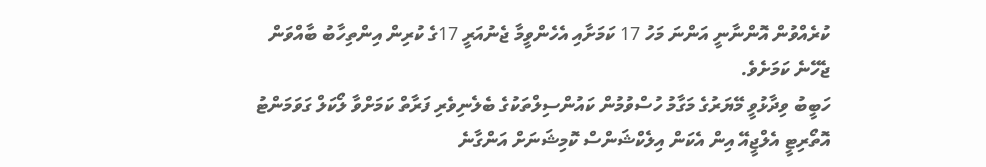ކުރެއްވުން އޮންނާނީ އަންނަ މަހު 17 ކަމަށާއި އެހެންވީމާ ޖެނުއަރީ 17ގެ ކުރިން އިންތިހާބު ބާއްވަން ޖެހޭނެ ކަމަށެވެ.
ހަބީބު ވިދާޅުވީ މޭޔަރުގެ މަގާމު ހުސްވުމުން ކައުންސިލްތަކުގެ ބެލެނިވެރި ފަރާތް ކަމަށްވާ ލޯކަލް ގަވަމަންޓު އޮތޯރިޓީ އެލްޖީއޭ އިން އެކަން އިލެކްޝަންސް ކޮމިޝަނަށް އަންގާނެ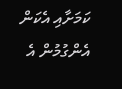ކަމަށާއި އެކަން އެންގުމުން އެ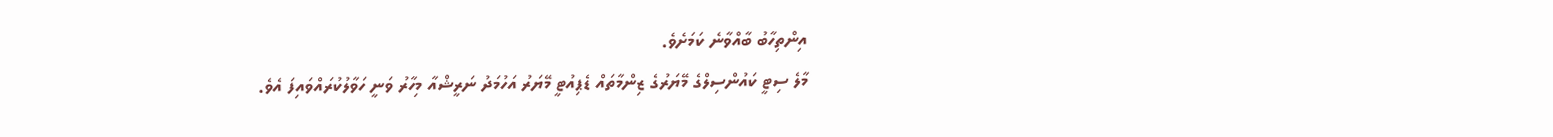އިންތިހާބު ބާއްވާނެ ކަމަށެވެ.
މާލެ ސިޓީ ކައުންސިލްގެ މޭޔަރުގެ ޒިންމާތައް ޑެޕިއުޓީ މޭޔަރު އަހުމަދު ނަރީޝްއާ މިހާރު ވަނީ ހަވާލުކުރައްވައިފަ އެވެ.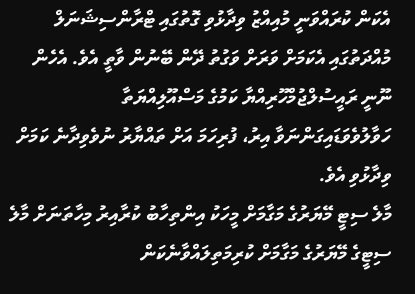އެކަން ކުރައްވަނީ މުއިއްޒު ވިދާޅުވި ގޮތުގައި ޓްރާންސިޝަނަލް މުއްދަތުގައި އެކަމަށް ވަރަށް ވަގުތު ދޭން ބޭނުން ވާތީ އެވެ. އެހެން ނޫނީ ރައީސުލްޖުމްހޫރިއްޔާ ކަމުގެ މަސްއޫލިއްޔަތާ ހަވާލުވެވަޑައިގަންނަވާ އިރު، ފުރިހަމަ އަށް ތައްޔާރު ނުވެވިދާނެ ކަމަށް ވިދާޅުވި އެވެ.
މާލެ ސިޓީ މޭޔަރުގެ މަގާމަށް މީހަކު އިންތިހާބު ކުރާއިރު މިހާތަނަށް މާލެ ސިޓީގެ މޭޔަރުގެ މަގާމަށް ކުރިމަތިލައްވާނެކަން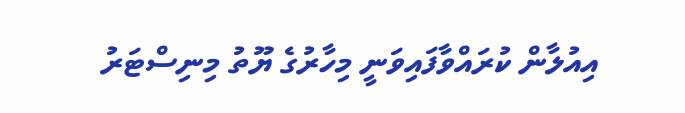އިއުލާން ކުރައްވާފައިވަނީ މިހާރުގެ ޔޫތު މިނިސްޓަރު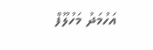އަހުމަދު މަހުލޫފް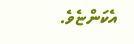އެކަންޏެވެ.